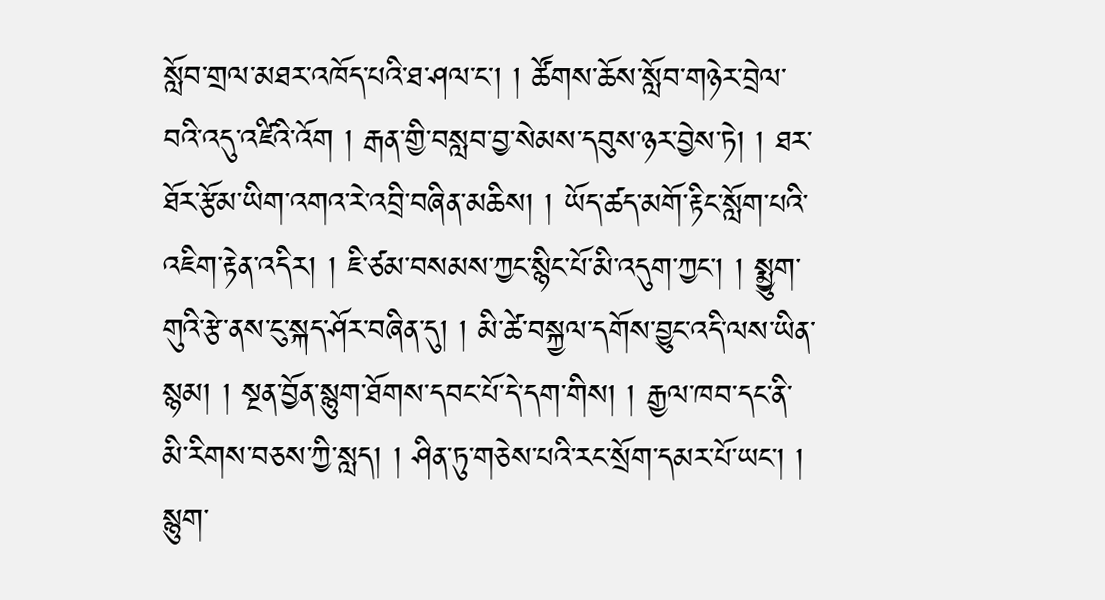སློབ་གྲལ་མཐར་འཁོད་པའི་ཐ་ཤལ་ང་། ། ཚོགས་ཆོས་སློབ་གཉེར་བྲེལ་བའི་འདུ་འཛིའི་འོག ། རྒན་གྱི་བསླབ་བྱ་སེམས་དབུས་ཉར་བྱེས་ཏེ། ། ཐར་ཐོར་རྩོམ་ཡིག་འགའ་རེ་འབྲི་བཞིན་མཆིས། ། ཡོད་ཚད་མགོ་རྟིང་སློག་པའི་འཇིག་རྟེན་འདིར། ། ཇི་ཙམ་བསམས་ཀྱང་སྙིང་པོ་མི་འདུག་ཀྱང་། ། སྨྱུག་གུའི་རྩེ་ནས་ངུ་སྐད་ཤོར་བཞིན་དུ། ། མི་ཚེ་བསྐྱལ་དགོས་བྱུང་འདི་ལས་ཡིན་སྙམ། ། སྔན་བྱོན་སྙུག་ཐོགས་དབང་པོ་དེ་དག་གིས། ། རྒྱལ་ཁབ་དང་ནི་མི་རིགས་བཅས་ཀྱི་སླད། ། ཤིན་ཏུ་གཅེས་པའི་རང་སྲོག་དམར་པོ་ཡང་། ། སྙུག་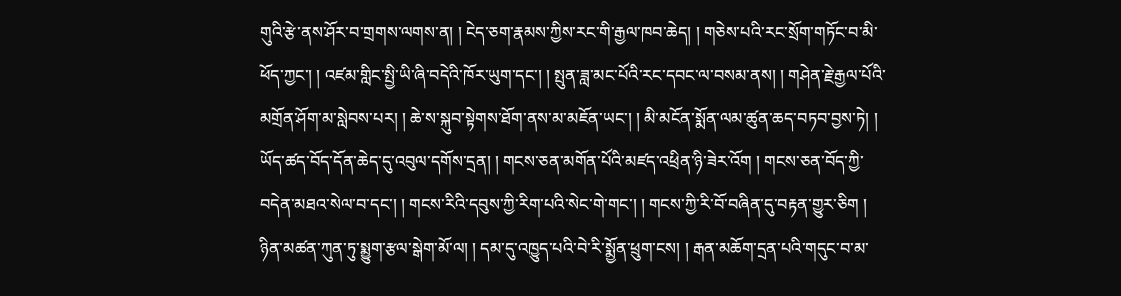གུའི་རྩེ་ནས་ཤོར་བ་གྲགས་ལགས་ན། ། ངེད་ཅག་རྣམས་ཀྱིས་རང་གི་རྒྱལ་ཁབ་ཆེད། ། གཅེས་པའི་རང་སྲོག་གཏོང་བ་མི་ཕོད་ཀྱང་། ། འཛམ་གླིང་སྤྱི་ཡི་ཞི་བདེའི་ཁོར་ཡུག་དང་། ། སྤུན་ཟླ་མང་པོའི་རང་དབང་ལ་བསམ་ནས། ། གཤེན་རྗེ་རྒྱལ་པོའི་མགྲོན་ཤོག་མ་སླེབས་པར། ། ཆེ་ས་སྐུབ་སྟེགས་ཐོག་ནས་མ་མཇོན་ཡང་། ། མི་མངོན་སྨོན་ལམ་ཚུན་ཆད་བཏབ་བྱས་ཏེ། ། ཡོད་ཚད་བོད་དོན་ཆེད་དུ་འབུལ་དགོས་དྲན། ། གངས་ཅན་མགོན་པོའི་མཛད་འཕྲིན་ཉི་ཟེར་འོག ། གངས་ཅན་བོད་ཀྱི་བདེན་མཐའ་སེལ་བ་དང་། ། གངས་རིའི་དབུས་ཀྱི་རིག་པའི་སེང་གེ་གང་། ། གངས་ཀྱི་རི་བོ་བཞིན་དུ་བརྟན་གྱུར་ཅིག ། ཉིན་མཚན་ཀུན་ཏུ་སྨྱུག་རྩལ་སྒེག་མོ་ལ། ། དམ་དུ་འཁྱུད་པའི་བེ་རི་སྨྱོན་ཕྲུག་ངས། ། རྒན་མཆོག་དྲན་པའི་གདུང་བ་མ་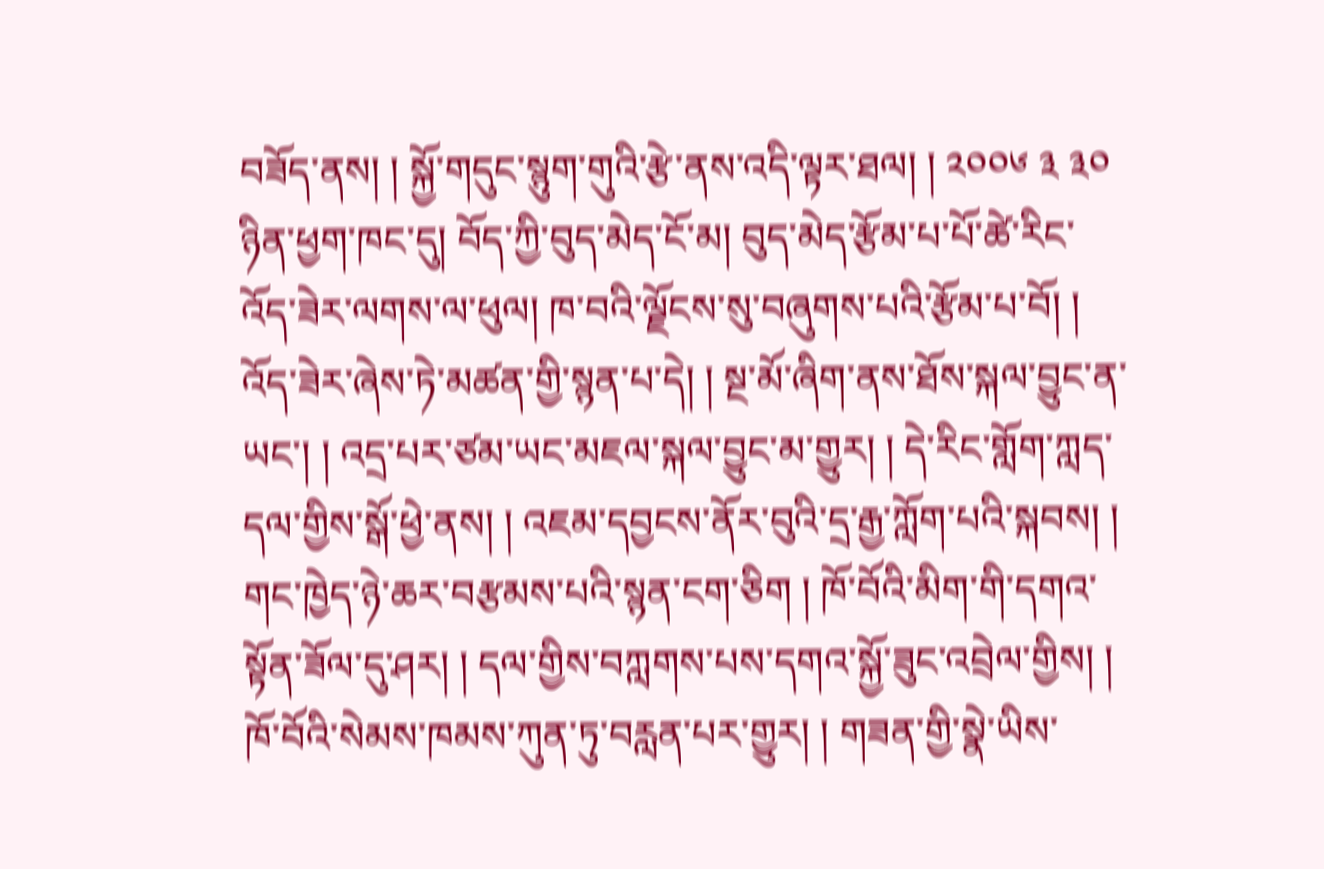བཟོད་ནས། ། སྐྱོ་གདུང་སྙུག་གུའི་རྩེ་ནས་འདི་ལྟར་ཐལ། ། ༢༠༠༦ ༣ ༣༠ ཉིན་ཕྱག་ཁང་དུ། བོད་ཀྱི་བུད་མེད་ངོ་མ། བུད་མེད་རྩོམ་པ་པོ་ཚེ་རིང་འོད་ཟེར་ལགས་ལ་ཕུལ། ཁ་བའི་ལྗོངས་སུ་བཞུགས་པའི་རྩོམ་པ་བོ། ། འོད་ཟེར་ཞེས་ཏེ་མཚན་གྱི་སྙན་པ་དེ། ། སྔ་མོ་ཞིག་ནས་ཐོས་སྐལ་བྱུང་ན་ཡང་། ། འདྲ་པར་ཙམ་ཡང་མཇལ་སྐལ་བྱུང་མ་གྱུར། ། དེ་རིང་གློག་ཀླད་དལ་གྱིས་སྒོ་ཕྱེ་ནས། ། འཇམ་དབྱངས་ནོར་བུའི་དྲ་རྒྱ་ཀློག་པའི་སྐབས། ། གང་ཁྱེད་ཉེ་ཆར་བརྩམས་པའི་སྙན་ངག་ཅིག ། ཁོ་བོའི་མིག་གི་དགའ་སྟོན་ཟོལ་དུ་ཤར། ། དལ་གྱིས་བཀླགས་པས་དགའ་སྐྱོ་ཟུང་འབྲེལ་གྱིས། ། ཁོ་བོའི་སེམས་ཁམས་ཀུན་ཏུ་བརླན་པར་གྱུར། ། གཟན་གྱི་སྣེ་ཡིས་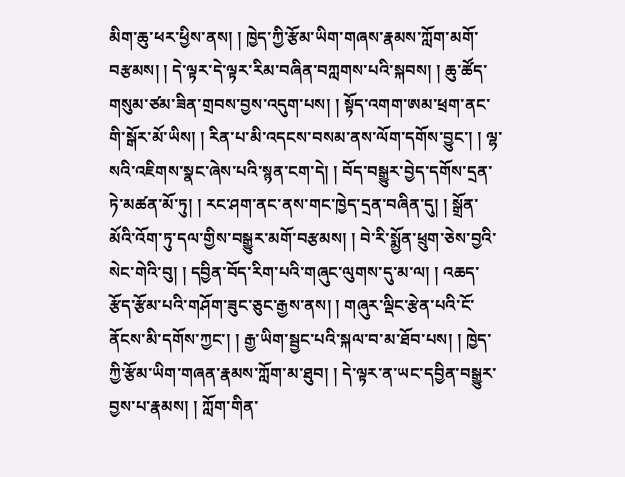མིག་ཆུ་ཕར་ཕྱིས་ནས། ། ཁྱེད་ཀྱི་རྩོམ་ཡིག་གཞས་རྣམས་ཀློག་མགོ་བརྩམས། ། དེ་ལྟར་དེ་ལྟར་རིམ་བཞིན་བཀླགས་པའི་སྐབས། ། ཆུ་ཚོད་གསུམ་ཙམ་ཟིན་གྲབས་བྱས་འདུག་པས། ། སྟོད་འགག་ཨམ་ཕྲག་ནང་གི་སྒོར་མོ་ཡིས། ། རིན་པ་མི་འདངས་བསམ་ནས་ལོག་དགོས་བྱུང་། ། ལྷ་སའི་འཇིགས་སྣང་ཞེས་པའི་སྙན་ངག་དེ། ། བོད་བསྒྱུར་བྱེད་དགོས་དྲན་ཏེ་མཚན་མོ་ཏུ། ། རང་ཤག་ནང་ནས་གང་ཁྱེད་དྲན་བཞིན་དུ། ། སྒྲོན་མོའི་འོག་ཏུ་དལ་གྱིས་བསྒྱུར་མགོ་བརྩམས། ། བེ་རི་སྨྱོན་ཕྲུག་ཅེས་བྱའི་སེང་གེའི་བུ། ། དབྱིན་བོད་རིག་པའི་གཞུང་ལུགས་དུ་མ་ལ། ། འཆད་རྩོད་རྩོམ་པའི་གཤོག་ཟུང་ཅུང་རྒྱས་ནས། ། གཞུར་ལྡིང་རྩེན་པའི་ངོ་ནོངས་མི་དགོས་ཀྱང་། ། རྒྱ་ཡིག་སྦྱང་པའི་སྐལ་བ་མ་ཐོབ་པས། ། ཁྱེད་ཀྱི་རྩོམ་ཡིག་གཞན་རྣམས་ཀློག་མ་ཐུབ། ། དེ་ལྟར་ན་ཡང་དབྱིན་བསྒྱུར་བྱས་པ་རྣམས། ། ཀློག་གིན་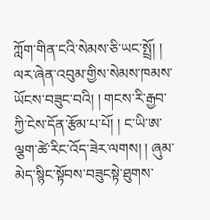ཀློག་གིན་ངའི་སེམས་ཅི་ཡང་སྤྲོ། ། ལར་ཞེན་འབུམ་གྱིས་སེམས་ཁམས་ཡོངས་བཟུང་བའི། ། གངས་རི་རྒྱབ་ཀྱི་ངེས་དོན་རྩོམ་པ་པོ། ། ང་ཡི་ཨ་ལྕག་ཚེ་རིང་འོད་ཟེར་ལགས། ། ཞུམ་མེད་སྙིང་སྟོབས་བཟུངསྟེ་ཐུགས་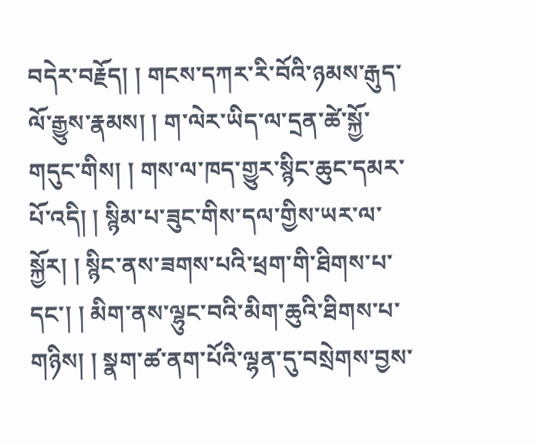བདེར་བརྗོད། ། གངས་དཀར་རི་བོའི་ཉམས་རྒུད་ལོ་རྒྱུས་རྣམས། ། ག་ལེར་ཡིད་ལ་དྲན་ཚེ་སྐྱོ་གདུང་གིས། ། གས་ལ་ཁད་གྱུར་སྙིང་ཆུང་དམར་པོ་འདི། ། སྙིམ་པ་ཟུང་གིས་དལ་གྱིས་ཡར་ལ་སྐྱོར། ། སྙིང་ནས་ཟགས་པའི་ཕྲག་གི་ཐིགས་པ་དང་། ། མིག་ནས་ལྷུང་བའི་མིག་ཆུའི་ཐིགས་པ་གཉིས། ། སྣག་ཚ་ནག་པོའི་ལྷན་དུ་བསྲེགས་བྱས་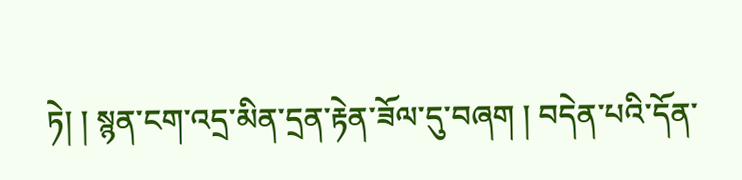ཏེ། ། སྙན་ངག་འདྲ་མིན་དྲན་རྟེན་ཟོལ་དུ་བཞག ། བདེན་པའི་དོན་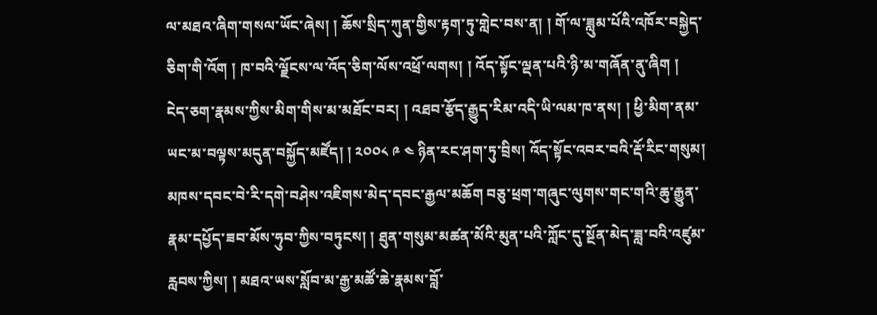ལ་མཐའ་ཞིག་གསལ་ཡོང་ཞེས། ། ཆོས་སྲིད་ཀུན་གྱིས་རྟག་ཏུ་གླེང་བས་ན། ། གོ་ལ་ཟླུམ་པོའི་འཁོར་བསྐྱེད་ཅིག་གི་འོག ། ཁ་བའི་ལྗོངས་ལ་འོད་ཅིག་ལོས་འཕྲོ་ལགས། ། འོད་སྟོང་ལྡན་པའི་ཉི་མ་གཞོན་ནུ་ཞིག ། ངེད་ཅག་རྣམས་ཀྱིས་མིག་གིས་མ་མཐོང་བར། ། འཐབ་རྩོད་རྒྱུད་རིམ་འདི་ཡི་ལམ་ཁ་ནས། ། ཕྱི་མིག་ནམ་ཡང་མ་བལྟས་མདུན་བསྐྱོད་མཛོད། ། ༢༠༠༨ ༩ ༤ ཉིན་རང་ཤག་ཏུ་བྲིས། འོད་སྟོང་འབར་བའི་རྡོ་རིང་གསུམ། མཁས་དབང་བེ་རི་དགེ་བཤེས་འཇིགས་མེད་དབང་རྒྱལ་མཆོག བཅུ་ཕྲག་གཞུང་ལུགས་གང་གའི་ཆུ་རྒྱུན་རྣམ་དཔྱོད་ཟབ་མོས་ཧུབ་ཀྱིས་བཏུངས། ། ཐུན་གསུམ་མཚན་མོའི་མུན་པའི་ཀློང་དུ་སྔོན་མེད་ཟླ་བའི་འཛུམ་རླབས་ཀྱིས། ། མཐའ་ཡས་སློབ་མ་རྒྱ་མཚོ་ཆེ་རྣམས་བློ་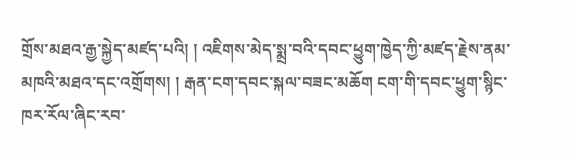གྲོས་མཐའ་རྒྱ་སྐྱེད་མཛད་པའི། ། འཇིགས་མེད་སྨྲ་བའི་དབང་ཕྱུག་ཁྱེད་ཀྱི་མཛད་རྗེས་ནམ་མཁའི་མཐའ་དང་འགྲོགས། ། རྒན་ངག་དབང་སྐལ་བཟང་མཆོག ངག་གི་དབང་ཕྱུག་སྙིང་ཁར་རོལ་ཞིང་རབ་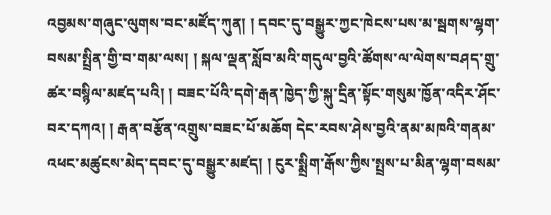འབྱམས་གཞུང་ལུགས་བང་མཛོད་ཀུན། ། དབང་དུ་བསྒྱུར་ཀྱང་ཁེངས་པས་མ་སྦགས་ལྷག་བསམ་སྤྲིན་གྱི་བ་གམ་ལས། ། སྐལ་ལྡན་སློབ་མའི་གདུལ་བྱའི་ཚོགས་ལ་ལེགས་བཤད་གྲུ་ཚར་བསྙིལ་མཛད་པའི། ། བཟང་པོའི་དགེ་རྒན་ཁྱེད་ཀྱི་སྐུ་དྲིན་སྟོང་གསུམ་ཁྱོན་འདིར་ཤོང་བར་དཀའ། ། རྒན་བརྩོན་འགྲུས་བཟང་པོ་མཆོག དེང་རབས་ཤེས་བྱའི་ནམ་མཁའི་གནམ་འཕང་མཚུངས་མེད་དབང་དུ་བསྒྱུར་མཛད། ། ངུར་སྨྲིག་རྒོས་ཀྱིས་སྤྲས་པ་མིན་ལྷག་བསམ་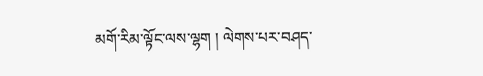མགོ་རིམ་ལྟོང་ལས་ལྷག ། ལེགས་པར་བཤད་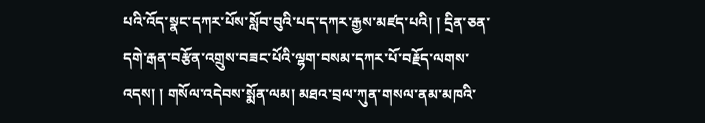པའི་འོད་སྣང་དཀར་པོས་སློབ་བུའི་པད་དཀར་རྒྱས་མཛད་པའི། ། དྲིན་ཅན་དགེ་རྒན་བརྩོན་འགྲུས་བཟང་པོའི་ལྷག་བསམ་དཀར་པོ་བརྗོད་ལགས་འདས། ། གསོལ་འདེབས་སྨོན་ལམ། མཐའ་བྲལ་ཀུན་གསལ་ནམ་མཁའི་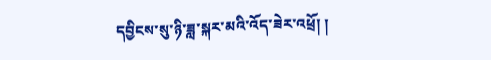དབྱིངས་སུ་ཉི་ཟླ་སྐར་མའི་འོད་ཟེར་འཕྲོ། །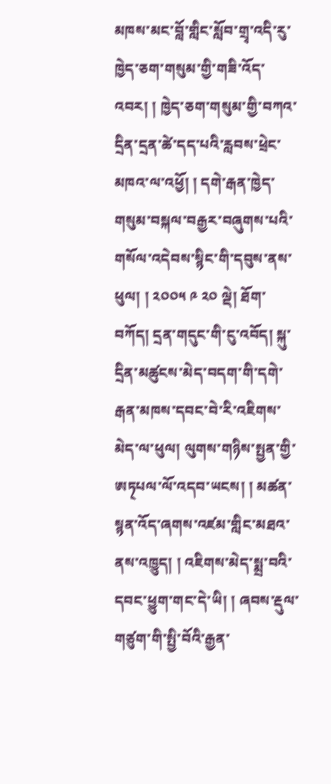མཁས་མང་བློ་གླིང་སློབ་གྲྭ་འདི་རུ་ཁྱེད་ཅག་གསུམ་གྱི་གཟི་འོད་འབར། ། ཁྱེད་ཅག་གསུམ་གྱི་བཀའ་དྲིན་དྲན་ཚེ་དད་པའི་རླབས་ཕྲེང་མཁའ་ལ་འཕྱོ། ། དགེ་རྒན་ཁྱེད་གསུམ་བསྐལ་བརྒྱར་བཞུགས་པའི་གསོལ་འདེབས་སྙིང་གི་དབུས་ནས་ཕུལ། ། ༢༠༠༥ ༩ ༢༠ ལྡེ། ཐོག་བཀོད། དྲན་གདུང་གི་ངུ་འབོད། སྐུ་དྲིན་མཚུངས་མེད་བདག་གི་དགེ་རྒན་མཁས་དབང་བེ་རི་འཇིགས་མེད་ལ་ཕུལ། ལུགས་གཉིས་སྤྱན་གྱི་ཨཏ྄པལ་ལོ་འདབ་ཡངས། ། མཚན་སྙན་འོད་ཞགས་འཛམ་གླིང་མཐའ་ནས་འཁྱུད། ། འཇིགས་མེད་སྨྲ་བའི་དབང་ཕྱུག་གང་དེ་ཡི། ། ཞབས་རྡུལ་གཙུག་གི་སྤྱི་བོའི་རྒྱན་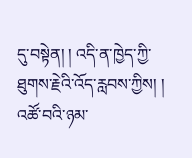དུ་བསྟེན། ། འདི་ན་ཁྱེད་ཀྱི་ཐུགས་རྗེའི་འོད་རླབས་ཀྱིས། ། འཚོ་བའི་ཉམ་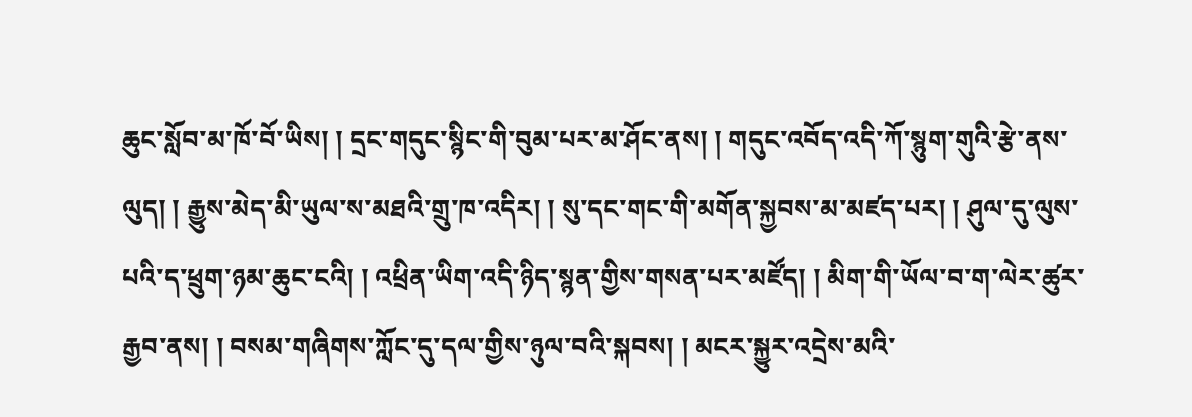ཆུང་སློབ་མ་ཁོ་བོ་ཡིས། ། དྲང་གདུང་སྙིང་གི་བུམ་པར་མ་ཤོང་ནས། ། གདུང་འབོད་འདི་ཀོ་སྙུག་གུའི་རྩེ་ནས་ལུད། ། རྒྱུས་མེད་མི་ཡུལ་ས་མཐའི་གྲུ་ཁ་འདིར། ། སུ་དང་གང་གི་མགོན་སྐྱབས་མ་མཛད་པར། ། ཤུལ་དུ་ལུས་པའི་ད་ཕྲུག་ཉམ་ཆུང་ངའི། ། འཕྲིན་ཡིག་འདི་ཉིད་སྙན་གྱིས་གསན་པར་མཛོད། ། མིག་གི་ཡོལ་བ་ག་ལེར་ཚུར་རྒྱབ་ནས། ། བསམ་གཞིགས་ཀློང་དུ་དལ་གྱིས་ཉུལ་བའི་སྐབས། ། མངར་སྐྱུར་འདྲེས་མའི་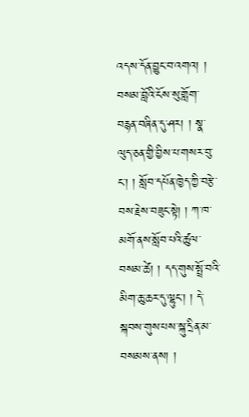འདས་དོན་བྱུང་བ་འགའ། ། བསམ་བློའི་ངོས་སུ་གློག་བརྙན་བཞིན་དུ་ཤར། ། སྣ་ལུད་ཅན་གྱི་བྱིས་པ་གསར་བུ་ང་། ། སློབ་དཔོན་ཁྱེད་ཀྱི་བརྩེ་བས་རྗེས་བཟུང་སྟེ། ། ཀ་ཁ་མགོ་ནས་སློབ་པའི་ཚུལ་བསམ་ཚེ། ། དད་གུས་སྤྲོ་བའི་མིག་ཆུ་ཆར་དུ་ལྷུང་། ། དེ་སྐབས་གུས་པས་སྐུ་དྲིན་མ་བསམས་ནས། །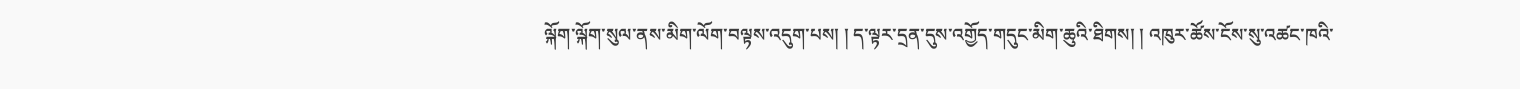ལྐོག་ལྐོག་སུལ་ནས་མིག་ལོག་བལྟས་འདུག་པས། ། ད་ལྟར་དྲན་དུས་འགྱོད་གདུང་མིག་ཆུའི་ཐིགས། ། འཁུར་ཚོས་ངོས་སུ་འཚང་ཁའི་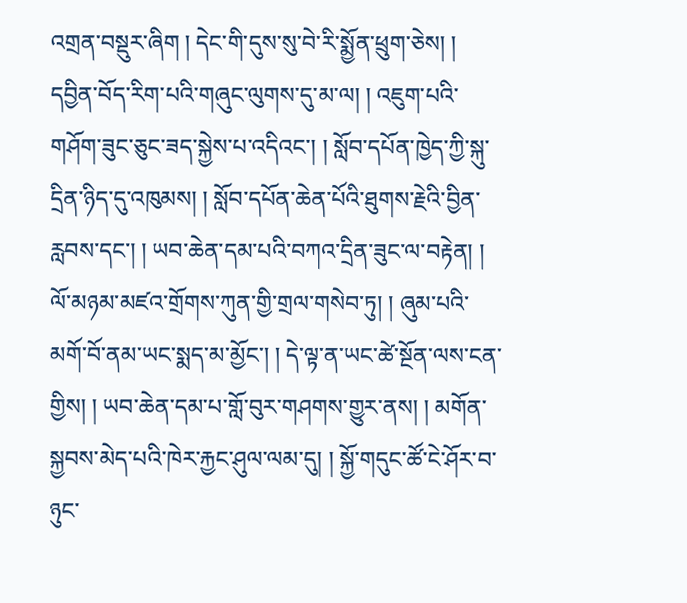འགྲན་བསྡུར་ཞིག ། དེང་གི་དུས་སུ་བེ་རི་སྨྱོན་ཕྲུག་ཅེས། ། དབྱིན་བོད་རིག་པའི་གཞུང་ལུགས་དུ་མ་ལ། ། འཇུག་པའི་གཤོག་ཟུང་ཅུང་ཟད་སྐྱེས་པ་འདིའང་། ། སློབ་དཔོན་ཁྱེད་ཀྱི་སྐུ་དྲིན་ཉིད་དུ་འཁུམས། ། སློབ་དཔོན་ཆེན་པོའི་ཐུགས་རྗེའི་བྱིན་རླབས་དང་། ། ཡབ་ཆེན་དམ་པའི་བཀའ་དྲིན་ཟུང་ལ་བརྟེན། ། ལོ་མཉམ་མཛའ་གྲོགས་ཀུན་གྱི་གྲལ་གསེབ་ཏུ། ། ཞུམ་པའི་མགོ་བོ་ནམ་ཡང་སྨད་མ་མྱོང་། ། དེ་ལྟ་ན་ཡང་ཚེ་སྔོན་ལས་ངན་གྱིས། ། ཡབ་ཆེན་དམ་པ་གློ་བུར་གཤགས་གྱུར་ནས། ། མགོན་སྐྱབས་མེད་པའི་ཁེར་རྐྱང་ཤུལ་ལམ་དུ། ། སྐྱོ་གདུང་ཚོ་ངེ་ཤོར་བ་ཉུང་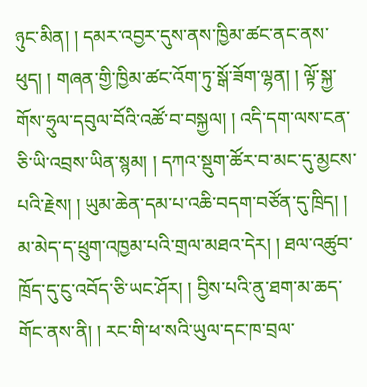ཉུང་མིན། ། དམར་འབྱར་དུས་ནས་ཁྱིམ་ཚང་ནང་ནས་ཕུད། ། གཞན་གྱི་ཁྱིམ་ཚང་འོག་ཏུ་སྒོ་ཟོག་ལྷན། ། ལྟོ་སྐྱ་གོས་ཧྲུལ་དབུལ་བོའི་འཚོ་བ་བསྐྱལ། ། འདི་དག་ལས་ངན་ཅི་ཡི་འབྲས་ཡིན་སྙམ། ། དཀའ་སྡུག་ཚོར་བ་མང་དུ་མྱངས་པའི་རྗེས། ། ཡུམ་ཆེན་དམ་པ་འཆི་བདག་བཙོན་དུ་ཁྲིད། ། མ་མེད་ད་ཕྲུག་འཁྱམ་པའི་གྲལ་མཐའ་དེར། ། ཐལ་འཚུབ་ཁྲོད་དུ་ངུ་འབོད་ཅི་ཡང་ཤོར། ། བྱིས་པའི་ནུ་ཐག་མ་ཆད་གོང་ནས་ནི། ། རང་གི་ཕ་སའི་ཡུལ་དང་ཁ་བྲལ་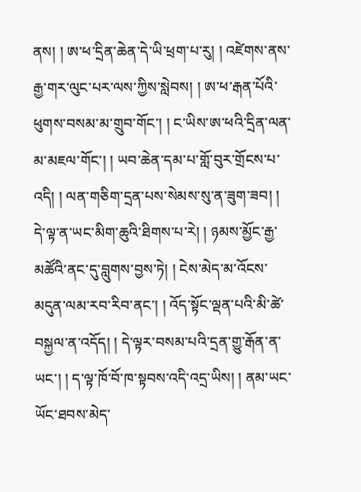ནས། ། ཨ་ཕ་དྲིན་ཆེན་དེ་ཡི་ཕྲག་པ་རུ། ། འཛེགས་ནས་རྒྱ་གར་ལུང་པར་ལས་ཀྱིས་སླེབས། ། ཨ་ཕ་རྒན་པོའི་ཕུགས་བསམ་མ་གྲུབ་གོང་། ། ང་ཡིས་ཨ་ཕའི་དྲིན་ལན་མ་མཇལ་གོང་། ། ཡབ་ཆེན་དམ་པ་གློ་བུར་གྲོངས་པ་འདི། ། ལན་གཅིག་དྲན་པས་སེམས་སུ་ན་ཟུག་ཟབ། ། དེ་ལྟ་ན་ཡང་མིག་ཆུའི་ཐིགས་པ་རེ། ། ཉམས་མྱོང་རྒྱ་མཚོའི་ནང་དུ་བླུགས་བྱས་ཏེ། ། ངེས་མེད་མ་འོངས་མདུན་ལམ་རབ་རིབ་ནང་། ། འོད་སྟོང་ལྡན་པའི་མི་ཚེ་བསྐྱལ་ན་འདོད། ། དེ་ལྟར་བསམ་པའི་དྲན་གྱུ་རྒོན་ན་ཡང་། ། ད་ལྟ་ཁོ་བོ་ཁ་སྟབས་འདི་འདྲ་ཡིས། ། ནམ་ཡང་ཡོང་ཐབས་མེད་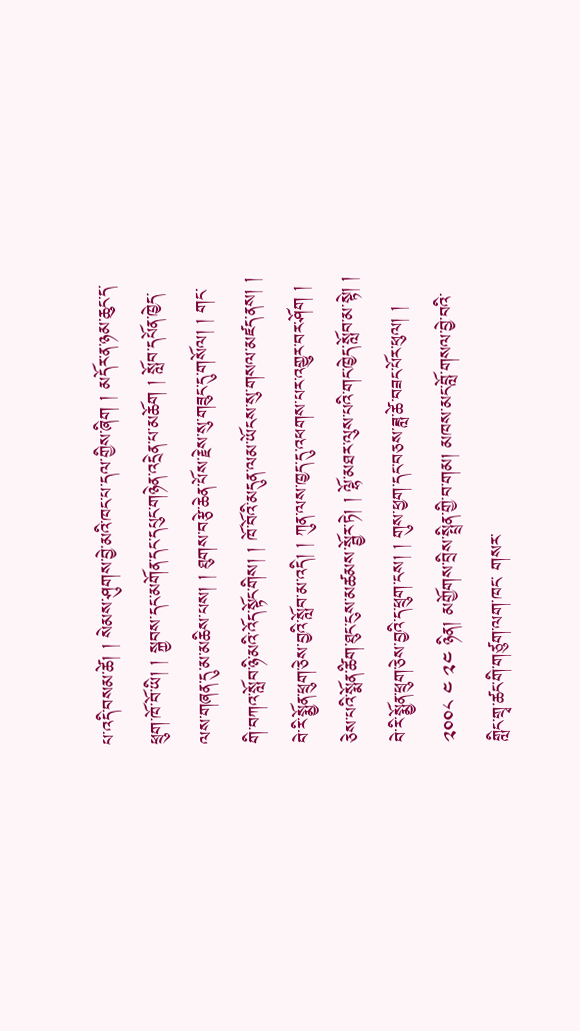པ་འདི་བསམ་ཚེ། ། སེམས་ཤུགས་བྱེ་མའི་ཁང་པ་དལ་གྱིས་ཞིག ། མདོར་ན་ཉམ་ཆུང་ད་ཕྲུག་ཁོ་བོ་ཡི། ། སྐྱབས་དང་མགོན་དང་དཔུང་གཉེན་འདྲེན་པ་མཆོག ། སློབ་དཔོན་ཁྱེད་ལས་གཞན་དུ་མ་མཆིས་པས། ། ཐུགས་བརྩེ་ཆེན་པོས་རྗེས་སུ་གཟུང་དུ་གསོལ། ། གང་གི་བཀའ་སློབ་ཉི་མའི་འོད་སྟོང་གིས། ། ཁོ་བོའི་མདུན་ལམ་ཡོངས་སུ་གསལ་མཛད་ནས། ། བེ་རི་སྨྱོན་ཕྲུག་ཅེས་བྱའི་སློབ་མ་འདི། ། ཀུན་ལས་ཁྱད་དུ་འཕགས་པར་འགྱུར་བར་ཤོག ། ཅེས་པའི་སྨོན་ཚིག་ཐུང་ངུས་མཚམས་སྦྱོར་ཏེ། ། ལྷོ་མཐར་ལུས་པའི་གང་ཁྱེད་སློབ་མ་སྟེ། ། བེ་རི་སྨྱོན་ཕྲུག་ཅེས་བྱའི་ད་ཕྲུག་ངས། ། གུས་ཕྱག་དང་བཅས་ཟླ་ཚེ་བཟང་པོར་ཕུལ། ། ༢༠༠༨ ༤ ༢༤ ཉིན། མགྱོགས་བྲིས་སྤྲིན་གྱི་བ་གམ། མཁས་མང་བློ་གསལ་བྱེ་བའི་གླིང་གྲྭ་ཚང་གི་གཙུག་ལག་ཁང་ གསར་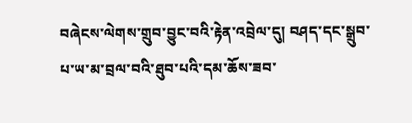བཞེངས་ལེགས་གྲུབ་བྱུང་བའི་རྟེན་འབྲེལ་དུ། བཤད་དང་སྒྲུབ་པ་ཡ་མ་བྲལ་བའི་ཐུབ་པའི་དམ་ཆོས་ཟབ་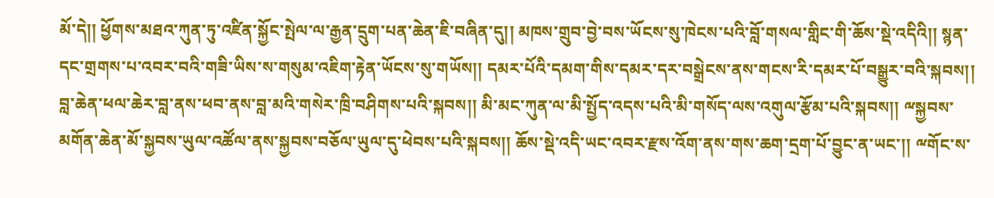མོ་དེ།། ཕྱོགས་མཐའ་ཀུན་ཏུ་འཛིན་སྐྱོང་སྤེལ་ལ་རྒྱན་དྲུག་པན་ཆེན་ཇི་བཞིན་དུ།། མཁས་གྲུབ་བྱེ་བས་ཡོངས་སུ་ཁེངས་པའི་བློ་གསལ་གླིང་གི་ཆོས་སྡེ་འདིའི།། སྙན་དང་གྲགས་པ་འབར་བའི་གཟི་ཡིས་ས་གསུམ་འཇིག་རྟེན་ཡོངས་སུ་གཡོས།། དམར་པོའི་དམག་གིས་དམར་དར་བསྒྲེངས་ནས་གངས་རི་དམར་པོ་བསྒྱུར་བའི་སྐབས།། བླ་ཆེན་ཕལ་ཆེར་བླ་ནས་ཕབ་ནས་བླ་མའི་གསེར་ཁྲི་བཤིགས་པའི་སྐབས།། མི་མང་ཀུན་ལ་མི་སྤྱོད་འདས་པའི་མི་གསོད་ལས་འགུལ་རྩོམ་པའི་སྐབས།། ྋསྐྱབས་མགོན་ཆེན་མོ་སྐྱབས་ཡུལ་འཚོལ་ནས་སྐྱབས་བཅོལ་ཡུལ་དུ་ཕེབས་པའི་སྐབས།། ཆོས་སྡེ་འདི་ཡང་འབར་རྫས་འོག་ནས་གས་ཆག་དྲག་པོ་བྱུང་ན་ཡང་།། ྋགོང་ས་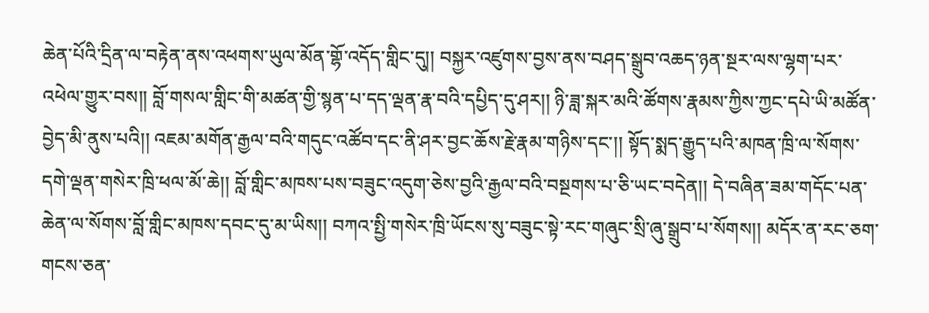ཆེན་པོའི་དྲིན་ལ་བརྟེན་ནས་འཕགས་ཡུལ་མོན་གྷོ་འདོད་གླིང་དུ།། བསྐྱར་འཛུགས་བྱས་ནས་བཤད་སྒྲུབ་འཆད་ཉན་སྔར་ལས་ལྷག་པར་འཕེལ་གྱུར་བས།། བློ་གསལ་གླིང་གི་མཚན་གྱི་སྙན་པ་དད་ལྡན་རྣ་བའི་དཔྱིད་དུ་ཤར།། ཉི་ཟླ་སྐར་མའི་ཚོགས་རྣམས་ཀྱིས་ཀྱང་དཔེ་ཡི་མཚོན་བྱེད་མི་ནུས་པའི།། འཇམ་མགོན་རྒྱལ་བའི་གདུང་འཚོབ་དང་ནི་ཤར་བྱང་ཆོས་རྗེ་རྣམ་གཉིས་དང་།། སྟོད་སྨད་རྒྱུད་པའི་མཁན་ཁྲི་ལ་སོགས་དགེ་ལྡན་གསེར་ཁྲི་ཕལ་མོ་ཆེ།། བློ་གླིང་མཁས་པས་བཟུང་འདུག་ཅེས་བྱའི་རྒྱལ་བའི་བསྔགས་པ་ཅི་ཡང་བདེན།། དེ་བཞིན་ཟམ་གདོང་པན་ཆེན་ལ་སོགས་བློ་གླིང་མཁས་དབང་དུ་མ་ཡིས།། བཀའ་སྤྱི་གསེར་ཁྲི་ཡོངས་སུ་བཟུང་སྟེ་རང་གཞུང་སྲི་ཞུ་སྒྲུབ་པ་སོགས།། མདོར་ན་རང་ཅག་གངས་ཅན་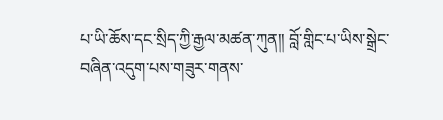པ་ཡི་ཆོས་དང་སྲིད་ཀྱི་རྒྱལ་མཚན་ཀུན།། བློ་གླིང་པ་ཡིས་སྒྲེང་བཞིན་འདུག་པས་གཟུར་གནས་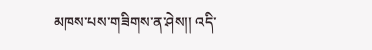མཁས་པས་གཟིགས་ན་ཤེས།། འདི་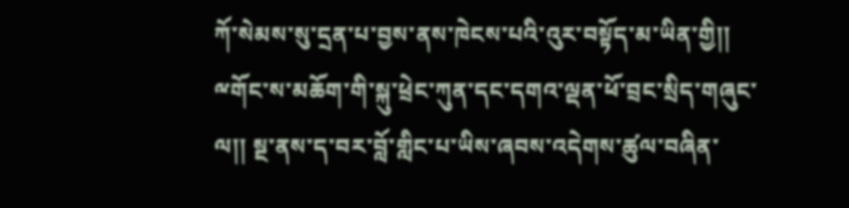ཀོ་སེམས་སུ་དྲན་པ་བྱས་ནས་ཁེངས་པའི་འུར་བསྟོད་མ་ཡིན་གྱི།། ྋགོང་ས་མཆོག་གི་སྐུ་ཕྲེང་ཀུན་དང་དགའ་ལྡན་ཕོ་བྲང་སྲིད་གཞུང་ལ།། སྔ་ནས་ད་བར་བློ་གླིང་པ་ཡིས་ཞབས་འདེགས་ཚུལ་བཞིན་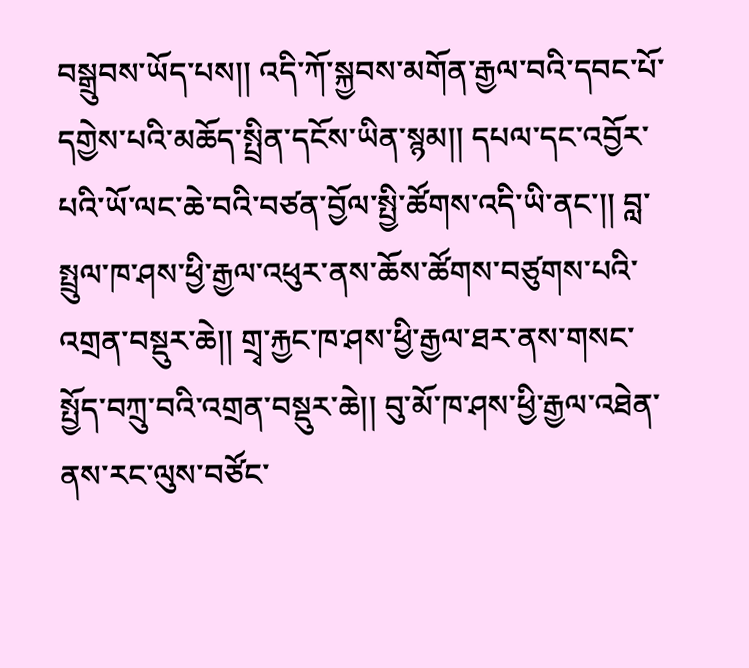བསྒྲུབས་ཡོད་པས།། འདི་ཀོ་སྐྱབས་མགོན་རྒྱལ་བའི་དབང་པོ་དགྱེས་པའི་མཆོད་སྤྲིན་དངོས་ཡིན་སྙམ།། དཔལ་དང་འབྱོར་པའི་ཡོ་ལང་ཆེ་བའི་བཙན་བྱོལ་སྤྱི་ཚོགས་འདི་ཡི་ནང་།། བླ་སྤྲུལ་ཁ་ཤས་ཕྱི་རྒྱལ་འཕུར་ནས་ཆོས་ཚོགས་བཙུགས་པའི་འགྲན་བསྡུར་ཆེ།། གྲྭ་རྐྱང་ཁ་ཤས་ཕྱི་རྒྱལ་ཐར་ནས་གསང་སྤྱོད་བཀྲུ་བའི་འགྲན་བསྡུར་ཆེ།། བུ་མོ་ཁ་ཤས་ཕྱི་རྒྱལ་འཐེན་ནས་རང་ལུས་བཙོང་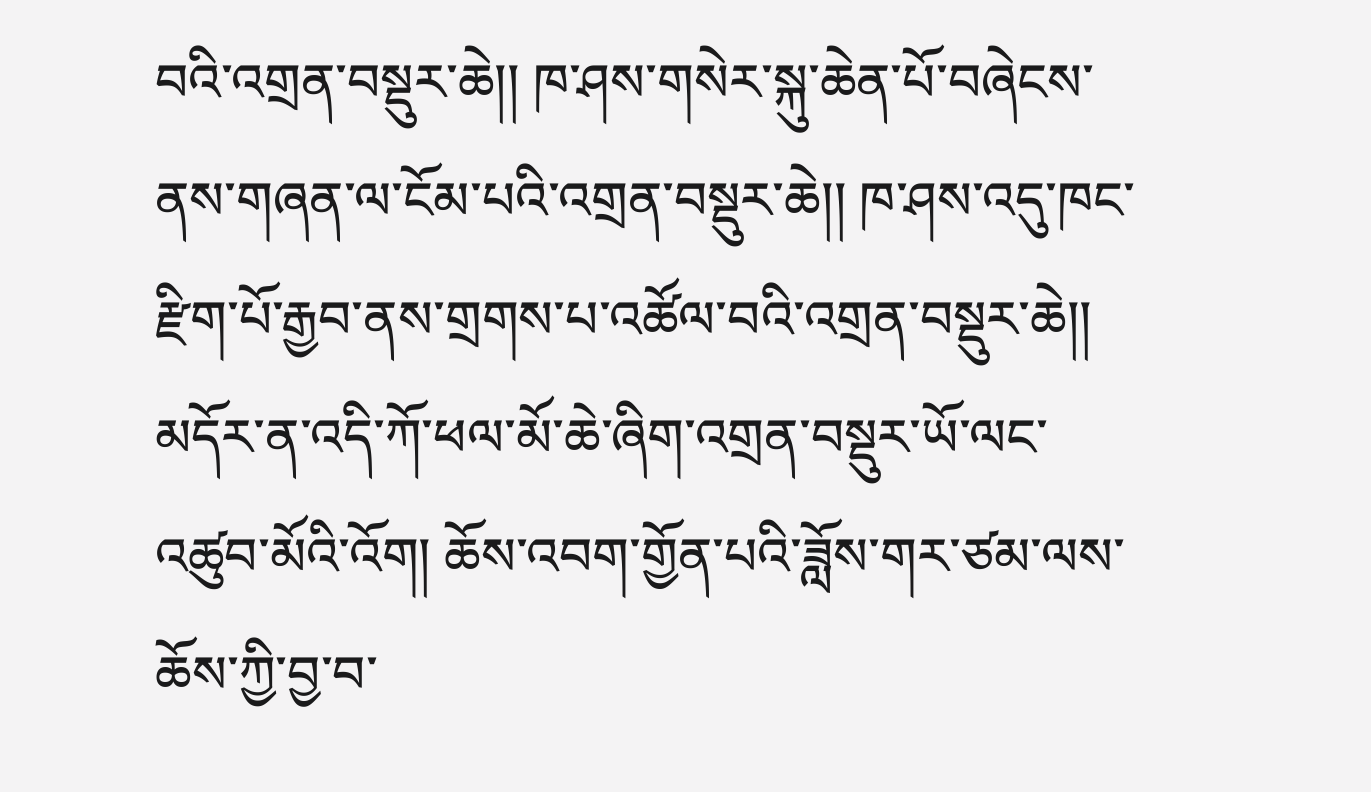བའི་འགྲན་བསྡུར་ཆེ།། ཁ་ཤས་གསེར་སྐུ་ཆེན་པོ་བཞེངས་ནས་གཞན་ལ་ངོམ་པའི་འགྲན་བསྡུར་ཆེ།། ཁ་ཤས་འདུ་ཁང་རྫིག་པོ་རྒྱབ་ནས་གྲགས་པ་འཚོལ་བའི་འགྲན་བསྡུར་ཆེ།། མདོར་ན་འདི་ཀོ་ཕལ་མོ་ཆེ་ཞིག་འགྲན་བསྡུར་ཡོ་ལང་འཚུབ་མོའི་འོག། ཆོས་འབག་གྱོན་པའི་ཟློས་གར་ཙམ་ལས་ཆོས་ཀྱི་བྱ་བ་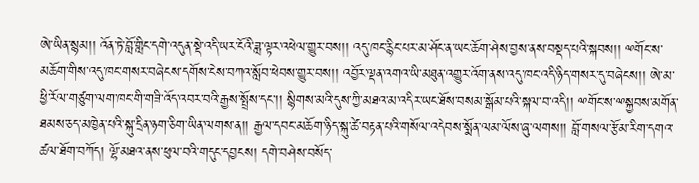ཨེ་ཡིན་སྙམ།། འོན་ཏེ་བློ་གླིང་དགེ་འདུན་སྡེ་འདི་ཡར་ངོའི་ཟླ་ལྟར་འཕེལ་གྱུར་བས།། འདུ་ཁང་རྙིང་པར་མ་ཤོང་ན་ཡང་ཆོག་ཤེས་བྱས་ནས་བསྡད་པའི་སྐབས།། ྋགོང་ས་མཆོག་གིས་འདུ་ཁང་གསར་བཞེངས་དགོས་ངེས་བཀའ་སློབ་ཕེབས་གྱུར་བས།། འབྱོར་ལྡན་འགའ་ཡི་མཐུན་འགྱུར་འོག་ནས་འདུ་ཁང་འདི་ཉིད་གསར་དུ་བཞེངས།། ཨེ་མ་ཕྱི་རོལ་གཙུག་ལག་ཁང་གི་གཟི་འོད་འབར་བའི་རྒྱས་སྤྲོས་དང་།། སྙིགས་མའི་དུས་ཀྱི་མཐའ་མ་འདིར་ཡང་ཐོས་བསམ་སྒོམ་པའི་སྐལ་བ་འདི།། ྋགོང་ས་ྋསྐྱབས་མགོན་ཐམས་ཅད་མཁྱེན་པའི་སྐུ་དྲིན་ཉག་ཅིག་ཡིན་ལགས་ན།། རྒྱལ་དབང་མཆོག་ཉིད་སྐུ་ཚེ་བརྟན་པའི་གསོལ་འདེབས་སྨོན་ལམ་ལོས་ཞུ་ལགས།། བློ་གསལ་རྩོམ་རིག་དགའ་ཚལ་ཐོག་བཀོད། ལྷོ་མཐའ་ནས་ཕུལ་བའི་གདུང་དབྱངས། དགེ་བཤེས་བསོད་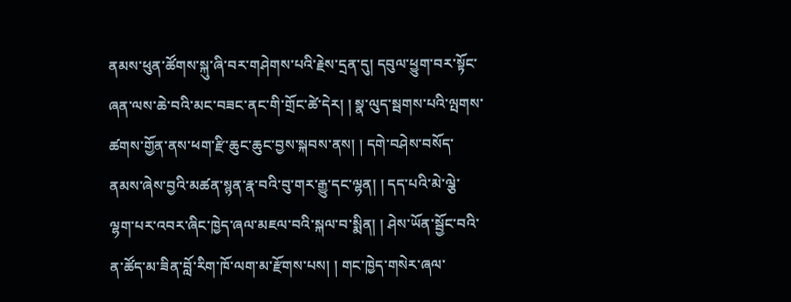ནམས་ཕུན་ཚོགས་སྐུ་ཞི་བར་གཤེགས་པའི་རྗེས་དྲན་དུ། དབུལ་ཕྱུག་བར་སྟོང་ཞན་ལས་ཆེ་བའི་མང་བཟང་ནང་གི་གྲོང་ཚེ་དེར། ། སྣ་ལུད་སྦགས་པའི་ལྤགས་ཚགས་གྱོན་ནས་ཕག་རྫི་ཆུང་ཆུང་བྱས་སྐབས་ནས། ། དགེ་བཤེས་བསོད་ནམས་ཞེས་བྱའི་མཚན་སྙན་རྣ་བའི་བུ་གར་རྒྱུ་དང་ལྷན། ། དད་པའི་མེ་ལྕེ་ལྷག་པར་འབར་ཞིང་ཁྱེད་ཞལ་མཇལ་བའི་སྐལ་བ་སྨིན། ། ཤེས་ཡོན་སྦྱོང་བའི་ན་ཚོད་མ་ཟིན་བློ་རིག་ཁོ་ལག་མ་རྫོགས་པས། ། གང་ཁྱེད་གསེར་ཞལ་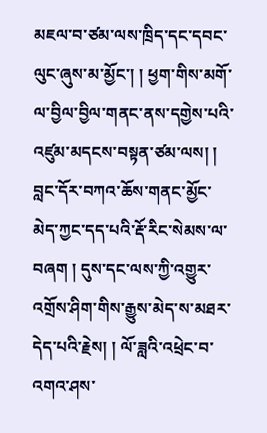མཇལ་བ་ཙམ་ལས་ཁྲིད་དང་དབང་ལུང་ཞུས་མ་མྱོང་། ། ཕྱག་གིས་མགོ་ལ་བྱིལ་བྱིལ་གནང་ནས་དགྱེས་པའི་འཛུམ་མདངས་བསྟན་ཙམ་ལས། ། བླང་དོར་བཀའ་ཆོས་གནང་མྱོང་མེད་ཀྱང་དད་པའི་རྡོ་རིང་སེམས་ལ་བཞག ། དུས་དང་ལས་ཀྱི་འགྱུར་འགྲོས་ཤིག་གིས་རྒྱུས་མེད་ས་མཐར་དེད་པའི་རྗེས། ། ལོ་ཟླའི་འཕྲེང་བ་འགའ་ཤས་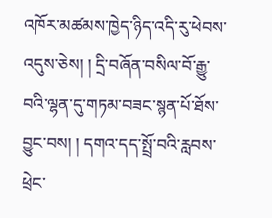འཁོར་མཚམས་ཁྱེད་ཉིད་འདི་རུ་ཕེབས་འདུས་ཅེས། ། དྲི་བཞོན་བསིལ་བོ་རྒྱུ་བའི་ལྷན་དུ་གཏམ་བཟང་སྙན་པོ་ཐོས་བྱུང་བས། ། དགའ་དད་སྤྲོ་བའི་རླབས་ཕྲེང་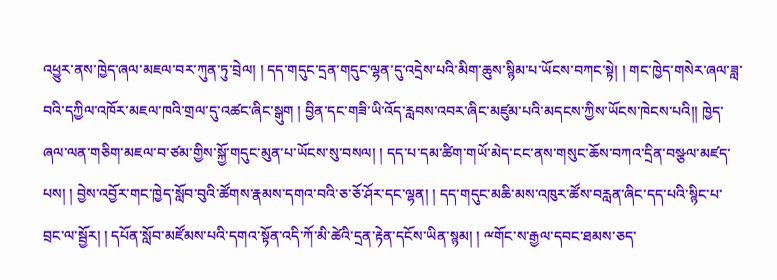འཕྱུར་ནས་ཁྱེད་ཞལ་མཇལ་བར་ཀུན་ཏུ་བྲེལ། ། དད་གདུང་དྲན་གདུང་ལྷན་དུ་འདྲེས་པའི་མིག་ཆུས་སྙིམ་པ་ཡོངས་བཀང་སྟེ། ། གང་ཁྱེད་གསེར་ཞལ་ཟླ་བའི་དཀྱིལ་འཁོར་མཇལ་ཁའི་གྲལ་དུ་འཚང་ཞིང་སྒུག ། བྱིན་དང་གཟི་ཡི་འོད་རླབས་འབར་ཞིང་མཛུམ་པའི་མདངས་ཀྱིས་ཡོངས་ཁེངས་པའི།། ཁྱེད་ཞལ་ལན་གཅིག་མཇལ་བ་ཙམ་གྱིས་སྐྱོ་གདུང་མུན་པ་ཡོངས་སུ་བསལ། ། དད་པ་དམ་ཚིག་གཡོ་མེད་ངང་ནས་གསུང་ཆོས་བཀའ་དྲིན་བསྩལ་མཛད་པས། ། བྱེས་འབྱོར་གང་ཁྱེད་སློབ་བུའི་ཚོགས་རྣམས་དགའ་བའི་ཅ་ཅོ་ཤོར་དང་ལྷན། ། དད་གདུང་མཆི་མས་འཁུར་ཚོས་བརླན་ཞིང་དད་པའི་སྙིང་པ་བྲང་ལ་སྦྱོར། ། དཔོན་སློབ་མཛོམས་པའི་དགའ་སྟོན་འདི་ཀོ་མི་ཚེའི་དྲན་རྟེན་དངོས་ཡིན་སྙམ། ། ྋགོང་ས་རྒྱལ་དབང་ཐམས་ཅད་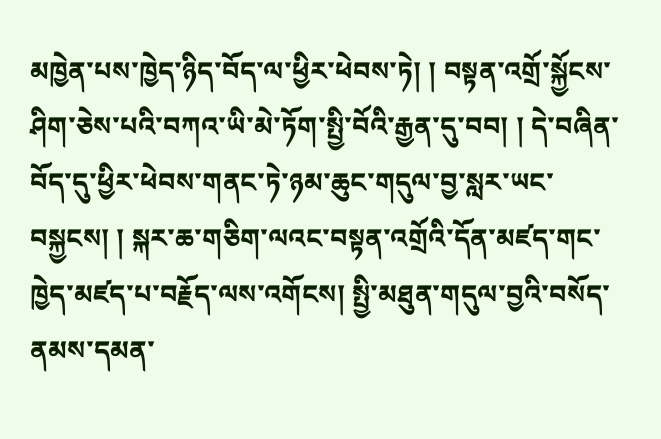མཁྱེན་པས་ཁྱེད་ཉིད་བོད་ལ་ཕྱིར་ཕེབས་ཏེ། ། བསྟན་འགྲོ་སྐྱོངས་ཤིག་ཅེས་པའི་བཀའ་ཡི་མེ་ཏོག་སྤྱི་བོའི་རྒྱན་དུ་བབ། ། དེ་བཞིན་བོད་དུ་ཕྱིར་ཕེབས་གནང་ཏེ་ཉམ་ཆུང་གདུལ་བྱ་སླར་ཡང་བསྐྱངས། ། སྐར་ཆ་གཅིག་ལའང་བསྟན་འགྲོའི་དོན་མཛད་གང་ཁྱེད་མཛད་པ་བརྗོད་ལས་འགོངས། སྤྱི་མཐུན་གདུལ་བྱའི་བསོད་ནམས་དམན་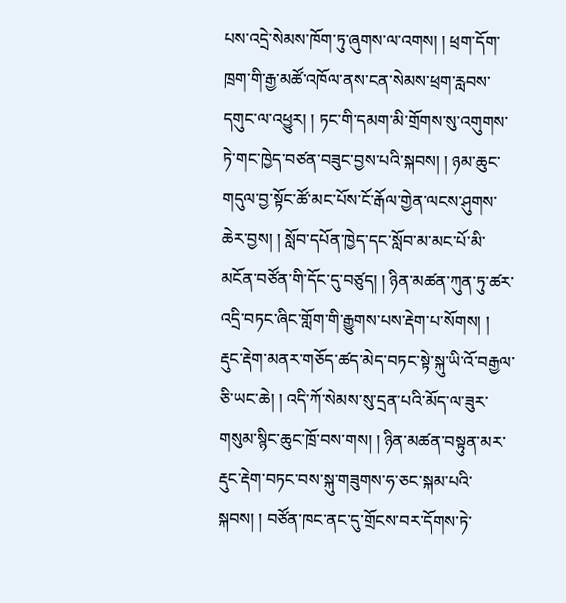པས་འདྲེ་སེམས་ཁོག་ཏུ་ཞུགས་ལ་འགས། ། ཕྲག་དོག་ཁྲག་གི་རྒྱ་མཚོ་འཁོལ་ནས་ངན་སེམས་ཕྲག་རླབས་དགུང་ལ་འཕྱུར། ། ཏང་གི་དམག་མི་གྲོགས་སུ་འགུགས་ཏེ་གང་ཁྱེད་བཙན་བཟུང་བྱས་པའི་སྐབས། ། ཉམ་ཆུང་གདུལ་བྱ་སྟོང་ཚོ་མང་པོས་ངོ་རྒོལ་གྱེན་ལངས་ཤུགས་ཆེར་བྱས། ། སློབ་དཔོན་ཁྱེད་དང་སློབ་མ་མང་པོ་མི་མངོན་བཙོན་གི་དོང་དུ་བཙུད། ། ཉིན་མཚན་ཀུན་ཏུ་ཚར་འདྲི་བཏང་ཞིང་གློག་གི་རྒྱུགས་པས་རྡེག་པ་སོགས། ། རྡུང་རྡེག་མནར་གཅོད་ཚད་མེད་བཏང་སྟེ་སྐུ་ཡི་འོ་བརྒྱལ་ཅི་ཡང་ཆེ། ། འདི་ཀོ་སེམས་སུ་དྲན་པའི་མོད་ལ་ཟུར་གསུམ་སྙིང་ཆུང་ཁྲོ་བས་གས། ། ཉིན་མཚན་བསྟུན་མར་རྡུང་རྡེག་བཏང་བས་སྐུ་གཟུགས་ཧ་ཅང་སྐམ་པའི་སྐབས། ། བཙོན་ཁང་ནང་དུ་གྲོངས་བར་དོགས་ཏེ་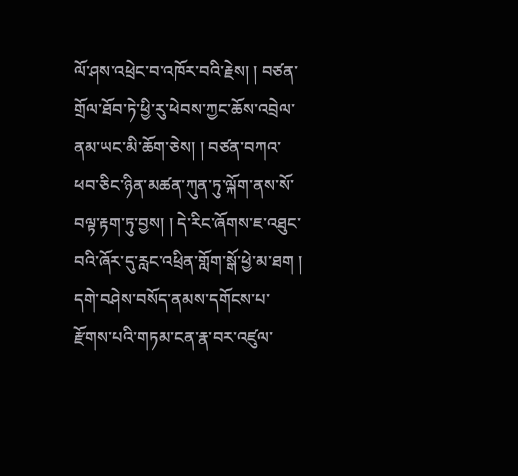ལོ་ཤས་འཕྲེང་བ་འཁོར་བའི་རྗེས། ། བཙན་གྲོལ་ཐོབ་ཏེ་ཕྱི་རུ་ཕེབས་ཀྱང་ཆོས་འབྲེལ་ནམ་ཡང་མི་ཆོག་ཅེས། ། བཙན་བཀའ་ཕབ་ཅིང་ཉིན་མཚན་ཀུན་ཏུ་ལྐོག་ནས་སོ་བལྟ་རྟག་ཏུ་བྱས། ། དེ་རིང་ཞོགས་ཇ་འཐུང་བའི་ཞོར་དུ་རླང་འཕྲིན་གློག་སྒོ་ཕྱེ་མ་ཐག ། དགེ་བཤེས་བསོད་ནམས་དགོངས་པ་རྫོགས་པའི་གཏམ་ངན་རྣ་བར་འཛུལ་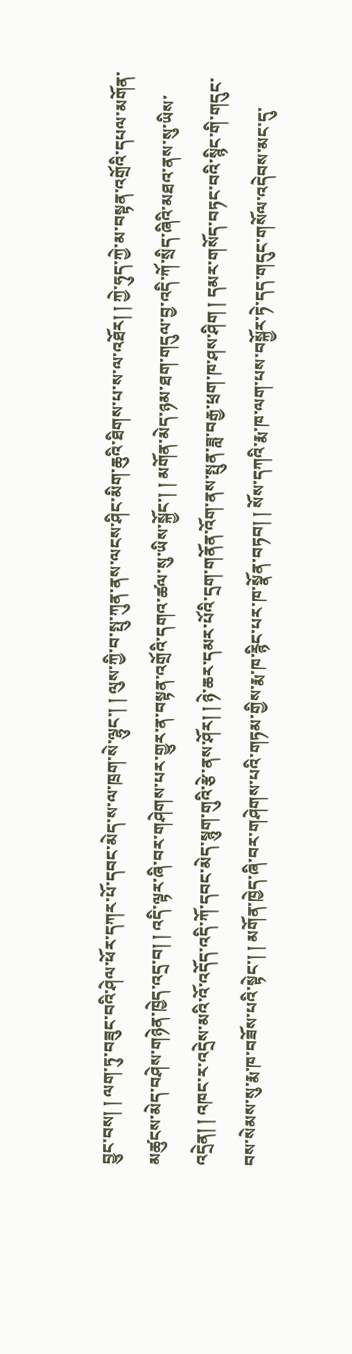བྱུང་བས། ། ལག་ཏུ་བཟུང་བའི་ཤེལ་ཕོར་དཀར་པོ་དབང་མེད་ས་ལ་ཁྲག་སེ་ལྷུང་། ། ལུས་ཀྱི་བ་སྤུ་ཀུན་ནས་ལངས་ཤིང་མིག་ཆུའི་ཐིགས་པ་ས་ལ་འཐོར། ། ཀྱེ་ཧུད་ཀྱེ་མ་བསྟན་འགྲོའི་དཔལ་མགོན་མཚུངས་མེད་བཤེས་གཉེན་ཁྱེད་འདྲ་བ། ། འདི་ལྟར་ཞི་བར་གཤེགས་པར་གྱུར་ན་བསྟན་འགྲོའི་དགའ་ཚལ་སུ་ཡིས་སྐྱོང་། ། མགོན་མེད་ཉམ་ཐག་གདུལ་བྱ་འདི་ཀོ་སྲིད་ཞིའི་མཐའ་ནས་སུ་ཡིས་འདྲེན། ། འཁང་ར་འདྲེས་མའི་འོ་འདོད་འདི་ཀོ་དབང་མེད་སྙུག་གུའི་རྩེ་ནས་ཤོར། ། ཉེ་ཆར་དམར་པོའི་དྲག་གནོན་འོག་ནས་སྤུན་ཟླ་བརྒྱ་ཕྲག་ཁ་ཤས་ཤིག ། དམར་གསོད་བཏང་བའི་སྙིང་གི་གདུང་བས་སེམས་སུ་རྨ་ཁ་བཟོས་པའི་སྟེང་། ། མགོན་ཁྱེད་ཞི་བར་གཤེགས་པའི་གཏམ་གྱིས་རྨ་ཁ་རྙིང་པར་ཁ་སྣོན་བཏབ། ། སོས་དཀའི་རྨ་ཁ་ལག་པས་བསྐྱོར་ཏེ་དད་གདུང་གསོལ་འདེབས་མང་དུ་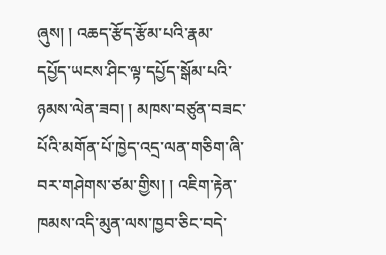ཞུས། ། འཆད་རྩོད་རྩོམ་པའི་རྣམ་དཔྱོད་ཡངས་ཤིང་ལྟ་དཔྱོད་སྒོམ་པའི་ཉམས་ལེན་ཟབ། ། མཁས་བཙུན་བཟང་པོའི་མགོན་པོ་ཁྱེད་འདྲ་ལན་གཅིག་ཞི་བར་གཤེགས་ཙམ་གྱིས། ། འཇིག་རྟེན་ཁམས་འདི་མུན་ལས་ཁྱབ་ཅིང་བདེ་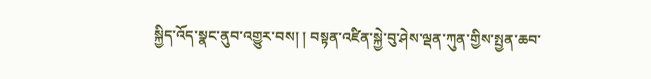སྐྱིད་འོད་སྣང་ནུབ་འགྱུར་བས། ། བསྟན་འཛིན་སྐྱེ་བུ་ཤེས་ལྡན་ཀུན་གྱིས་སྤྱན་ཆབ་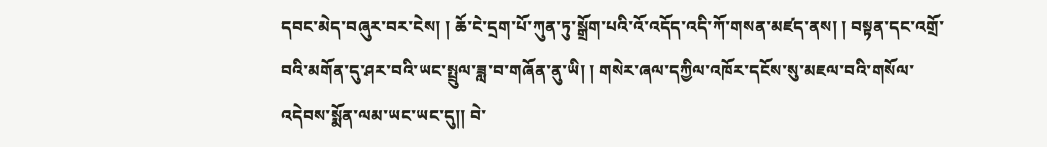དབང་མེད་བཞུར་བར་ངེས། ། ཆོ་ངེ་དྲག་པོ་ཀུན་ཏུ་སྒྲོག་པའི་འོ་འདོད་འདི་ཀོ་གསན་མཛད་ནས། ། བསྟན་དང་འགྲོ་བའི་མགོན་དུ་ཤར་བའི་ཡང་སྤྲུལ་ཟླ་བ་གཞོན་ནུ་ཡི། ། གསེར་ཞལ་དཀྱིལ་འཁོར་དངོས་སུ་མཇལ་བའི་གསོལ་འདེབས་སྨོན་ལམ་ཡང་ཡང་དུ།། བེ་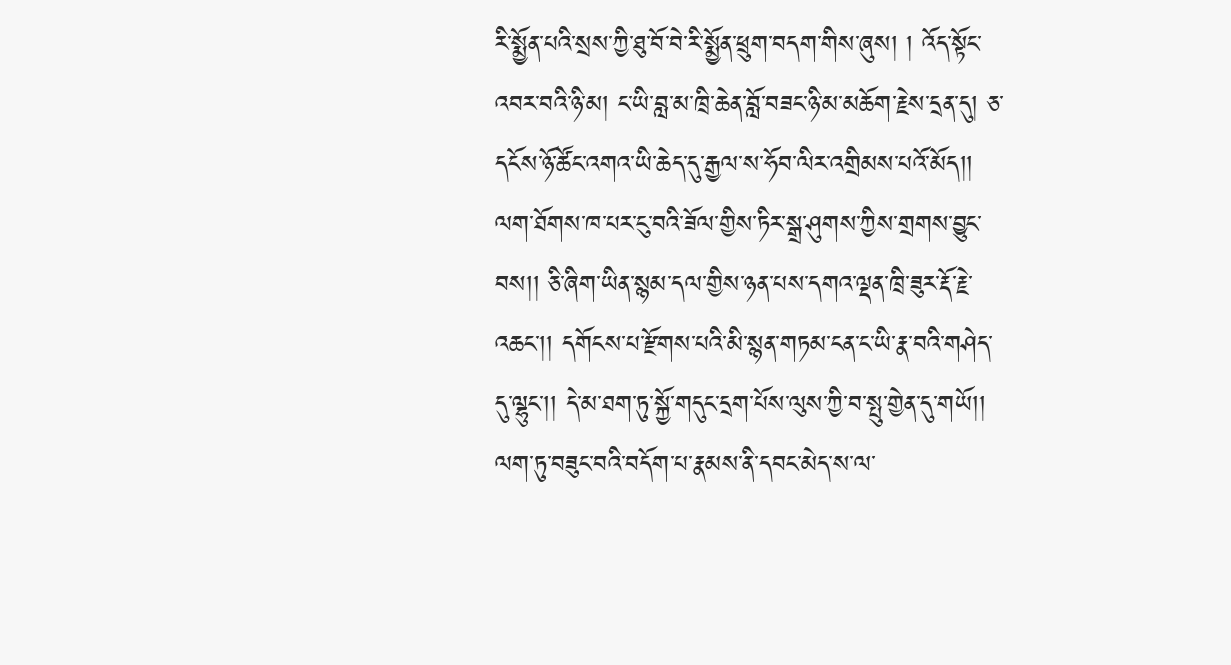རི་སྨྱོན་པའི་སྲས་ཀྱི་ཐུ་བོ་བེ་རི་སྨྱོན་ཕྲུག་བདག་གིས་ཞུས། ། འོད་སྟོང་འབར་བའི་ཉི་མ། ང་ཡི་བླ་མ་ཁྲི་ཆེན་བློ་བཟང་ཉི་མ་མཆོག་རྗེས་དྲན་དུ། ཅ་དངོས་ཉོ་ཚོང་འགའ་ཡི་ཆེད་དུ་རྒྱལ་ས་ཧོབ་ལིར་འགྲིམས་པའོ་མོད།། ལག་ཐོགས་ཁ་པར་ངུ་བའི་ཟོལ་གྱིས་ཏིར་སྒྲ་ཤུགས་ཀྱིས་གྲགས་བྱུང་བས།། ཅི་ཞིག་ཡིན་སྙམ་དལ་གྱིས་ཉན་པས་དགའ་ལྡན་ཁྲི་ཟུར་རྡོ་རྗེ་འཆང་།། དགོངས་པ་རྫོགས་པའི་མི་སྙན་གཏམ་ངན་ང་ཡི་རྣ་བའི་གཤེད་དུ་ལྷུང་།། དེ་མ་ཐག་ཏུ་སྐྱོ་གདུང་དྲག་པོས་ལུས་ཀྱི་བ་སྤུ་གྱེན་དུ་གཡོ།། ལག་ཏུ་བཟུང་བའི་བདོག་པ་རྣམས་ནི་དབང་མེད་ས་ལ་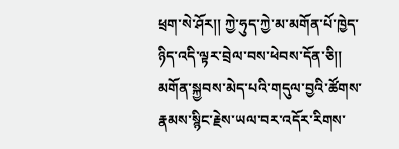ཕྲག་སེ་ཤོར།། ཀྱེ་ཧུད་ཀྱེ་མ་མགོན་པོ་ཁྱེད་ཉིད་འདི་ལྟར་བྲེལ་བས་ཕེབས་དོན་ཅི།། མགོན་སྐྱབས་མེད་པའི་གདུལ་བྱའི་ཚོགས་རྣམས་སྙིང་རྗེས་ཡལ་བར་འདོར་རིགས་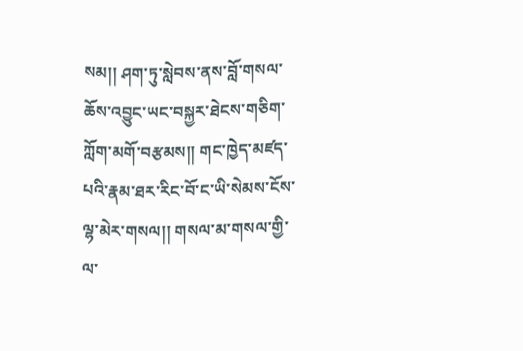སམ།། ཤག་ཏུ་སླེབས་ནས་བློ་གསལ་ཆོས་འབྱུང་ཡང་བསྐྱར་ཐེངས་གཅིག་ཀློག་མགོ་བརྩམས།། གང་ཁྱེད་མཛད་པའི་རྣམ་ཐར་རིང་བོ་ང་ཡི་སེམས་ངོས་ལྷ་མེར་གསལ།། གསལ་མ་གསལ་གྱི་ལ་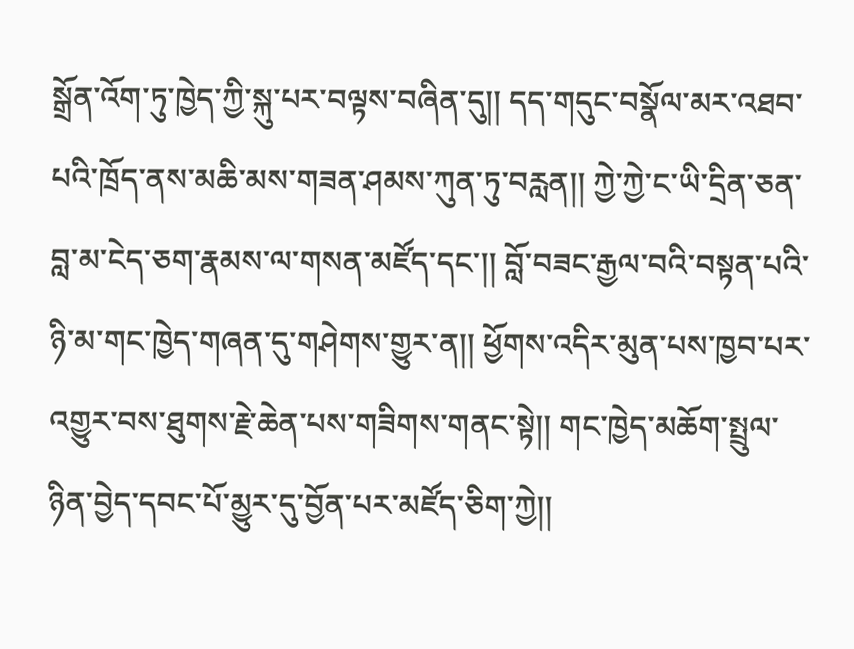སྒྲོན་འོག་ཏུ་ཁྱེད་ཀྱི་སྐུ་པར་བལྟས་བཞིན་དུ།། དད་གདུང་བསྣོལ་མར་འཐབ་པའི་ཁྲོད་ནས་མཆི་མས་གཟན་ཤམས་ཀུན་ཏུ་བརླན།། ཀྱེ་ཀྱེ་ང་ཡི་དྲིན་ཅན་བླ་མ་ངེད་ཅག་རྣམས་ལ་གསན་མཛོད་དང་།། བློ་བཟང་རྒྱལ་བའི་བསྟན་པའི་ཉི་མ་གང་ཁྱེད་གཞན་དུ་གཤེགས་གྱུར་ན།། ཕྱོགས་འདིར་མུན་པས་ཁྱབ་པར་འགྱུར་བས་ཐུགས་རྗེ་ཆེན་པས་གཟིགས་གནང་སྟེ།། གང་ཁྱེད་མཆོག་སྤྲུལ་ཉིན་བྱེད་དབང་པོ་མྱུར་དུ་བྱོན་པར་མཛོད་ཅིག་ཀྱེ།།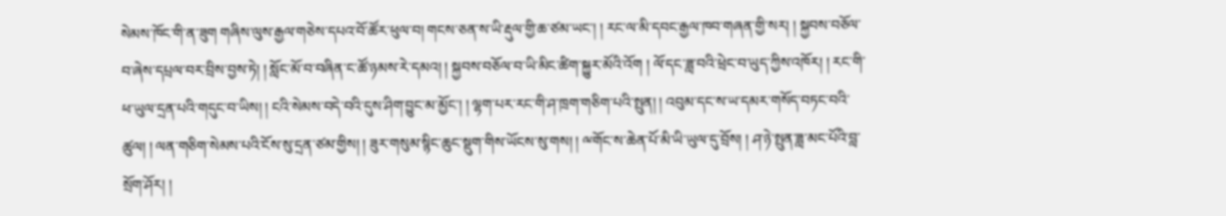སེམས་ཁོང་གི་ན་ཟུག གཞིས་ལུས་རྒྱལ་གཅེས་དཔའ་བོ་ཚོར་ཕུལ་བ། གངས་ཅན་ས་ཡི་རྡུལ་གྱི་ཆ་ཙམ་ཡང་། ། རང་ལ་མི་དབང་རྒྱལ་ཁབ་གཞན་གྱི་སར། ། སྐྱབས་བཅོལ་བ་ཞེས་དཔྲལ་བར་བྲིས་བྱས་ཏེ། ། སློང་མོ་བ་བཞིན་ང་ཚོ་ཉམས་རེ་དམའ། ། སྐྱབས་བཅོལ་བ་ཡི་མིང་ཚིག་སྐྱུར་མོའི་འོག ། ལོ་དང་ཟླ་བའི་ཕྲེང་བ་ཡུད་ཀྱིས་འཁོར། ། རང་གི་ཕ་ཡུལ་དྲན་པའི་གདུང་བ་ཡིས། ། ངའི་སེམས་བདེ་བའི་དུས་ཤིག་བྱུང་མ་མྱོང་། ། ལྷག་པར་རང་གི་ཤ་ཁྲག་གཅིག་པའི་སྤུན། ། འབུམ་དང་ས་ཡ་དམར་གསོད་བཏང་བའི་ཚུལ། ། ལན་གཅིག་སེམས་པའི་ངོས་སུ་དྲན་ཙམ་གྱིས། ། ཟུར་གསུམ་སྙིང་ཆུང་སྡུག་གིས་ཡོངས་སུ་གས། ། ྋགོང་ས་ཆེན་པོ་མི་ཡི་ཡུལ་དུ་བྲོས། ། ཤ་ཉེ་སྤུན་ཟླ་མང་པོའི་བླ་སྲོག་ཤོར། །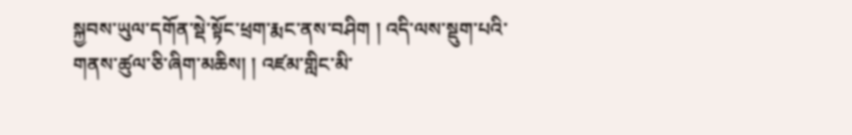སྐྱབས་ཡུལ་དགོན་སྡེ་སྟོང་ཕྲག་རྨང་ནས་བཤིག ། འདི་ལས་སྡུག་པའི་གནས་ཚུལ་ཅི་ཞིག་མཆིས། ། འཛམ་གླིང་མི་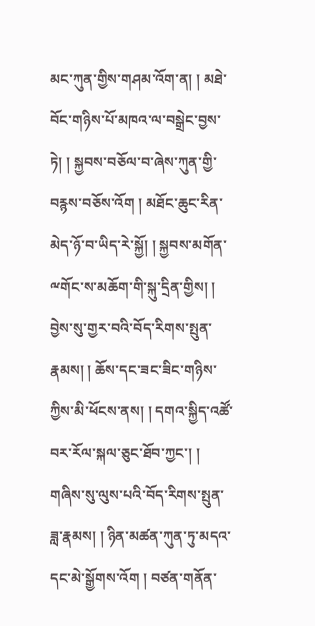མང་ཀུན་གྱིས་གཤམ་འོག་ན། ། མཐེ་བོང་གཉིས་པོ་མཁའ་ལ་བསྒྲེང་བྱས་ཏེ། ། སྐྱབས་བཅོལ་བ་ཞེས་ཀུན་གྱི་བརྙས་བཅོས་འོག ། མཐོང་ཆུང་རིན་མེད་ཉོ་བ་ཡིད་རེ་སྐྱོ། ། སྐྱབས་མགོན་ྋགོང་ས་མཆོག་གི་སྐུ་དྲིན་གྱིས། ། བྱེས་སུ་གྱར་བའི་བོད་རིགས་སྤུན་རྣམས། ། ཆོས་དང་ཟང་ཟིང་གཉིས་ཀྱིས་མི་ཕོངས་ནས། ། དགའ་སྐྱིད་འཚོ་བར་རོལ་སྐལ་ཅུང་ཐོབ་ཀྱང་། ། གཞིས་སུ་ལུས་པའི་བོད་རིགས་སྤུན་ཟླ་རྣམས། ། ཉིན་མཚན་ཀུན་ཏུ་མདའ་དང་མེ་སྒྱོགས་འོག ། བཙན་གནོན་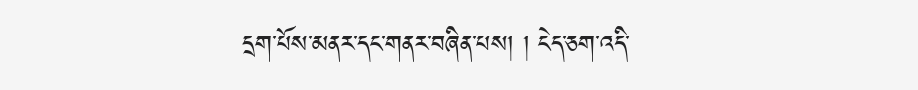དྲག་པོས་མནར་དང་གནར་བཞིན་པས། ། ངེད་ཅག་འདི་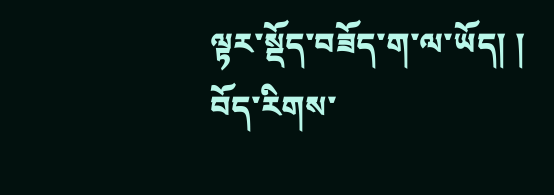ལྟར་སྡོད་བཟོད་ག་ལ་ཡོད། ། བོད་རིགས་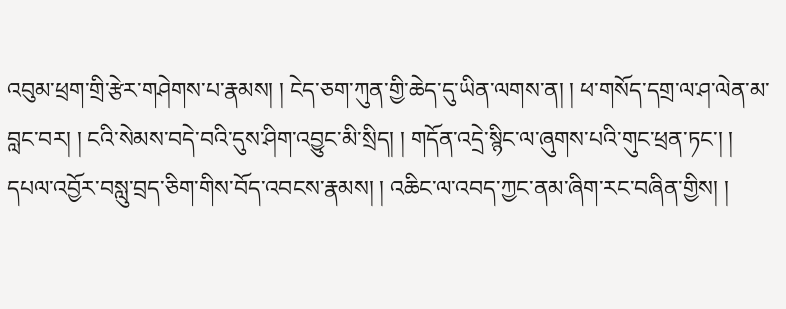འབུམ་ཕྲག་གྲི་རྩེར་གཤེགས་པ་རྣམས། ། ངེད་ཅག་ཀུན་གྱི་ཆེད་དུ་ཡིན་ལགས་ན། ། ཕ་གསོད་དགྲ་ལ་ཤ་ལེན་མ་བླང་བར། ། ངའི་སེམས་བདེ་བའི་དུས་ཤིག་འབྱུང་མི་སྲིད། ། གདོན་འདྲེ་སྙིང་ལ་ཞུགས་པའི་གུང་ཕྲན་ཏང་། ། དཔལ་འབྱོར་བསླུ་བྲད་ཅིག་གིས་བོད་འབངས་རྣམས། ། འཆིང་ལ་འབད་ཀྱང་ནམ་ཞིག་རང་བཞིན་གྱིས། །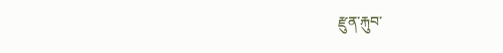རྫུན་རྐུབ་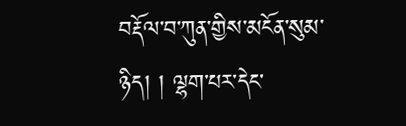བརྡོལ་བ་ཀུན་གྱིས་མངོན་སུམ་ཉིད། ། ལྷག་པར་དེང་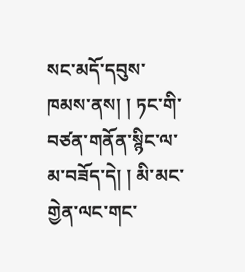སང་མདོ་དབུས་ཁམས་ནས། ། ཏང་གི་བཙན་གནོན་སྙིང་ལ་མ་བཟོད་དེ། ། མི་མང་གྱེན་ལང་གང་